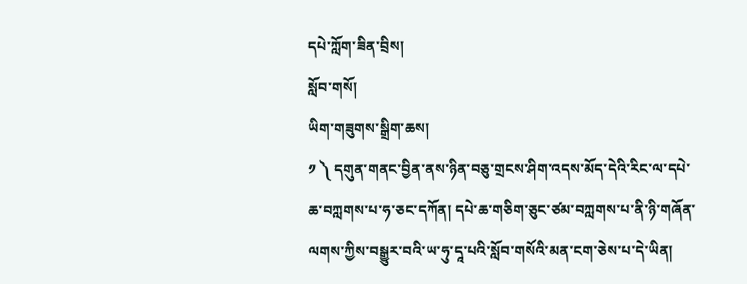དཔེ་ཀློག་ཟིན་བྲིས།
སློབ་གསོ།
ཡིག་གཟུགས་སྒྲིག་ཆས།
༡ ༽ དགུན་གནང་བྱིན་ནས་ཉིན་བཅུ་གྲངས་ཤིག་འདས་མོད་དེའི་རིང་ལ་དཔེ་ཆ་བཀླགས་པ་ཧ་ཅང་དཀོན། དཔེ་ཆ་གཅིག་ཅུང་ཙམ་བཀླགས་པ་ནི་ཉི་གཞོན་ལགས་ཀྱིས་བསྒྱུར་བའི་ཡ་ཧུ་དཱ་པའི་སློབ་གསོའི་མན་ངག་ཅེས་པ་དེ་ཡིན།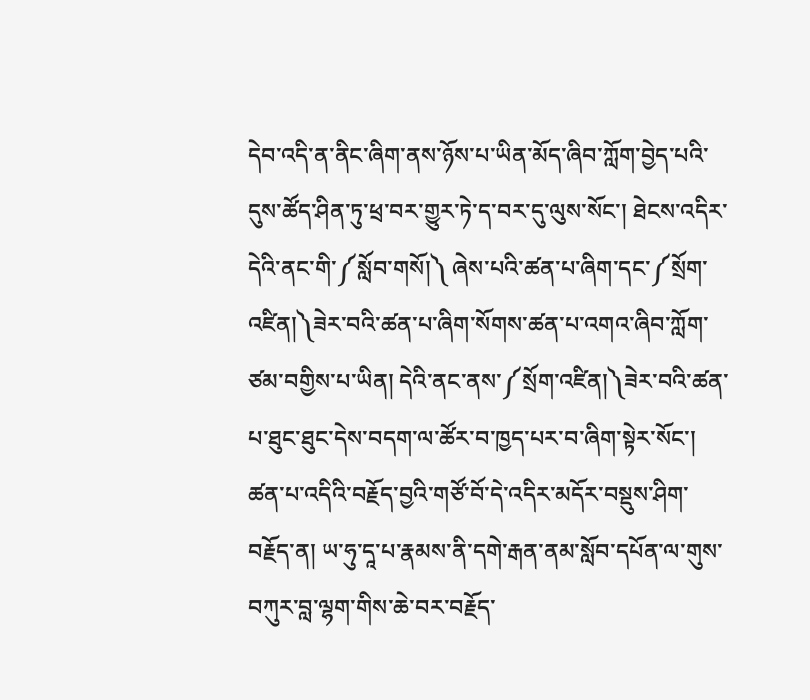དེབ་འདི་ན་ནིང་ཞིག་ནས་ཉོས་པ་ཡིན་མོད་ཞིབ་ཀློག་བྱེད་པའི་དུས་ཚོད་ཤིན་ཏུ་ཕྲ་བར་གྱུར་ཏེ་ད་བར་དུ་ལུས་སོང་། ཐེངས་འདིར་དེའི་ནང་གི་༼སློབ་གསོ།༽ ཞེས་པའི་ཚན་པ་ཞིག་དང་༼སྲོག་འཛིན།༽ཟེར་བའི་ཚན་པ་ཞིག་སོགས་ཚན་པ་འགའ་ཞིབ་ཀློག་ཙམ་བགྱིས་པ་ཡིན། དེའི་ནང་ནས་༼སྲོག་འཛིན།༽ཟེར་བའི་ཚན་པ་ཐུང་ཐུང་དེས་བདག་ལ་ཚོར་བ་ཁྱད་པར་བ་ཞིག་སྟེར་སོང་། ཚན་པ་འདིའི་བརྗོད་བྱའི་གཙོ་བོ་དེ་འདིར་མདོར་བསྡུས་ཤིག་བརྗོད་ན། ཡ་ཧུ་དཱ་པ་རྣམས་ནི་དགེ་རྒན་ནམ་སློབ་དཔོན་ལ་གུས་བཀུར་བླ་ལྷག་གིས་ཆེ་བར་བརྗོད་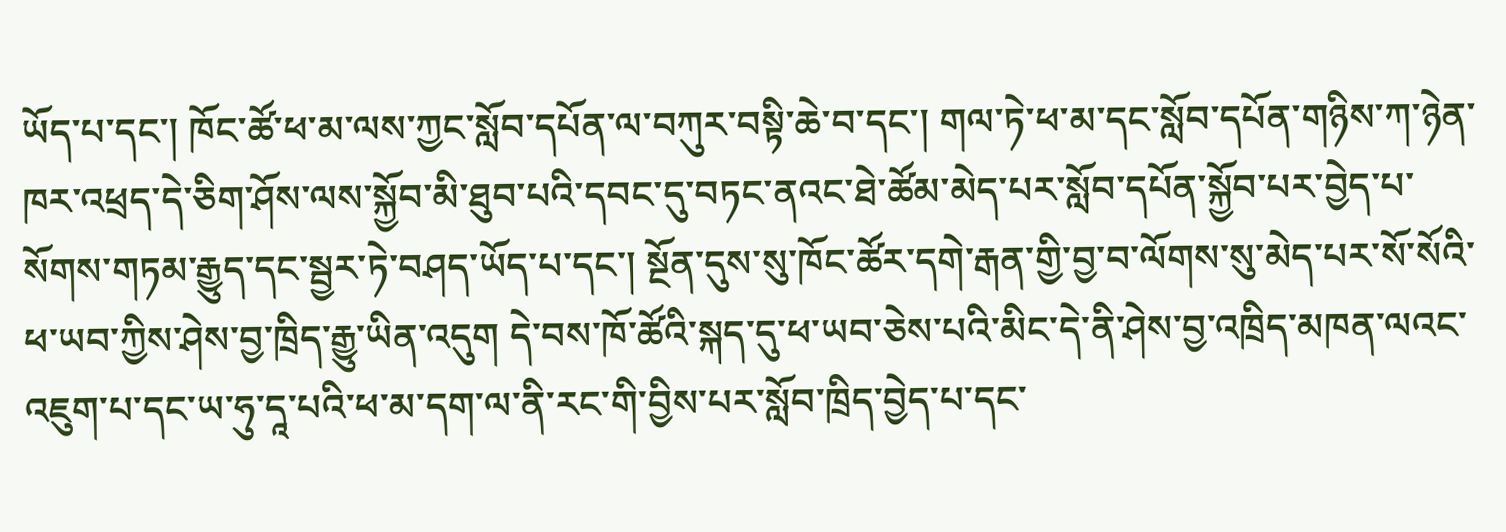ཡོད་པ་དང་། ཁོང་ཚོ་ཕ་མ་ལས་ཀྱང་སློབ་དཔོན་ལ་བཀུར་བསྟི་ཆེ་བ་དང་། གལ་ཏེ་ཕ་མ་དང་སློབ་དཔོན་གཉིས་ཀ་ཉེན་ཁར་འཕྲད་དེ་ཅིག་ཤོས་ལས་སྐྱོབ་མི་ཐུབ་པའི་དབང་དུ་བཏང་ནའང་ཐེ་ཚོམ་མེད་པར་སློབ་དཔོན་སྐྱོབ་པར་བྱེད་པ་སོགས་གཏམ་རྒྱུད་དང་སྦྱར་ཏེ་བཤད་ཡོད་པ་དང་། སྔོན་དུས་སུ་ཁོང་ཚོར་དགེ་རྒན་གྱི་བྱ་བ་ལོགས་སུ་མེད་པར་སོ་སོའི་ཕ་ཡབ་ཀྱིས་ཤེས་བྱ་ཁྲིད་རྒྱུ་ཡིན་འདུག དེ་བས་ཁོ་ཚོའི་སྐད་དུ་ཕ་ཡབ་ཅེས་པའི་མིང་དེ་ནི་ཤེས་བྱ་འཁྲིད་མཁན་ལའང་འཇུག་པ་དང་ཡ་ཧུ་དཱ་པའི་ཕ་མ་དག་ལ་ནི་རང་གི་བྱིས་པར་སློབ་ཁྲིད་བྱེད་པ་དང་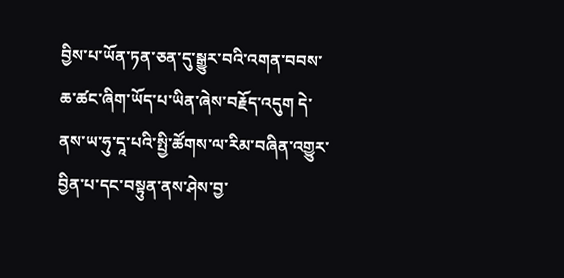བྱིས་པ་ཡོན་ཏན་ཅན་དུ་སྒྱུར་བའི་འགན་བབས་ཆ་ཚང་ཞིག་ཡོད་པ་ཡིན་ཞེས་བརྗོད་འདུག དེ་ནས་ཡ་ཧུ་དཱ་པའི་སྤྱི་ཚོགས་ལ་རིམ་བཞིན་འགྱུར་བྱིན་པ་དང་བསྟུན་ནས་ཤེས་བྱ་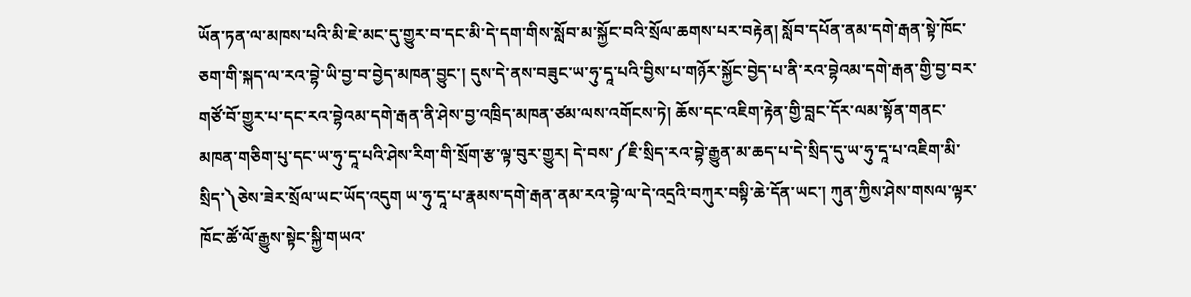ཡོན་ཏན་ལ་མཁས་པའི་མི་ཇེ་མང་དུ་གྱུར་བ་དང་མི་དེ་དག་གིས་སློབ་མ་སྐྱོང་བའི་སྲོལ་ཆགས་པར་བརྟེན། སློབ་དཔོན་ནམ་དགེ་རྒན་སྟེ་ཁོང་ཅག་གི་སྐད་ལ་རའ་བྷེ་ཡི་བྱ་བ་བྱེད་མཁན་བྱུང་། དུས་དེ་ནས་བཟུང་ཡ་ཧུ་དཱ་པའི་བྱིས་པ་གཉོར་སྐྱོང་བྱེད་པ་ནི་རའ་བྷེའམ་དགེ་རྒན་གྱི་བྱ་བར་གཙོ་བོ་གྱུར་པ་དང་རའ་བྷེའམ་དགེ་རྒན་ནི་ཤེས་བྱ་འཁྲིད་མཁན་ཙམ་ལས་འགོངས་ཏེ། ཆོས་དང་འཇིག་རྟེན་གྱི་བླང་དོར་ལམ་སྟོན་གནང་མཁན་གཅིག་པུ་དང་ཡ་ཧུ་དཱ་པའི་ཤེས་རིག་གི་སྲོག་རྩ་ལྟ་བུར་གྱུར། དེ་བས་༼ཇི་སྲིད་རའ་བྷེ་རྒྱུན་མ་ཆད་པ་དེ་སྲིད་དུ་ཡ་ཧུ་དཱ་པ་འཇིག་མི་སྲིད་༽ཅེས་ཟེར་སྲོལ་ཡང་ཡོད་འདུག ཡ་ཧུ་དཱ་པ་རྣམས་དགེ་རྒན་ནམ་རའ་བྷེ་ལ་དེ་འདྲའི་བཀུར་བསྟི་ཆེ་དོན་ཡང་། ཀུན་ཀྱིས་ཤེས་གསལ་ལྟར་ཁོང་ཚོ་ལོ་རྒྱུས་སྟེང་སྐྱི་གཡའ་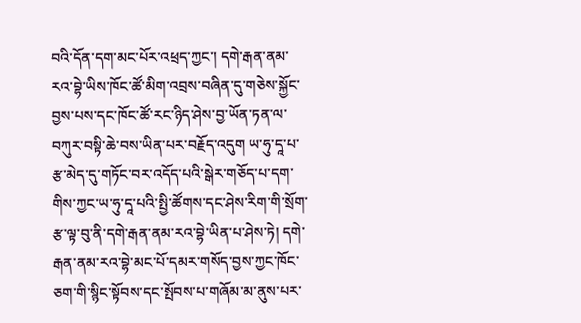བའི་དོན་དག་མང་པོར་འཕྲད་ཀྱང་། དགེ་རྒན་ནམ་རའ་བྷེ་ཡིས་ཁོང་ཚོ་མིག་འབྲས་བཞིན་དུ་གཅེས་སྐྱོང་བྱས་པས་དང་ཁོང་ཚོ་རང་ཉིད་ཤེས་བྱ་ཡོན་ཏན་ལ་བཀུར་བསྟི་ཆེ་བས་ཡིན་པར་བརྗོད་འདུག ཡ་ཧུ་དཱ་པ་རྩ་མེད་དུ་གཏོང་བར་འདོད་པའི་སྒེར་གཅོད་པ་དག་གིས་ཀྱང་ཡ་ཧུ་དཱ་པའི་སྤྱི་ཚོགས་དང་ཤེས་རིག་གི་སྲོག་རྩ་ལྟ་བུ་ནི་དགེ་རྒན་ནམ་རའ་བྷེ་ཡིན་པ་ཤེས་ཏེ། དགེ་རྒན་ནམ་རའ་བྷེ་མང་པོ་དམར་གསོད་བྱས་ཀྱང་ཁོང་ཅག་གི་སྙིང་སྟོབས་དང་སྤོབས་པ་གཞོམ་མ་ནུས་པར་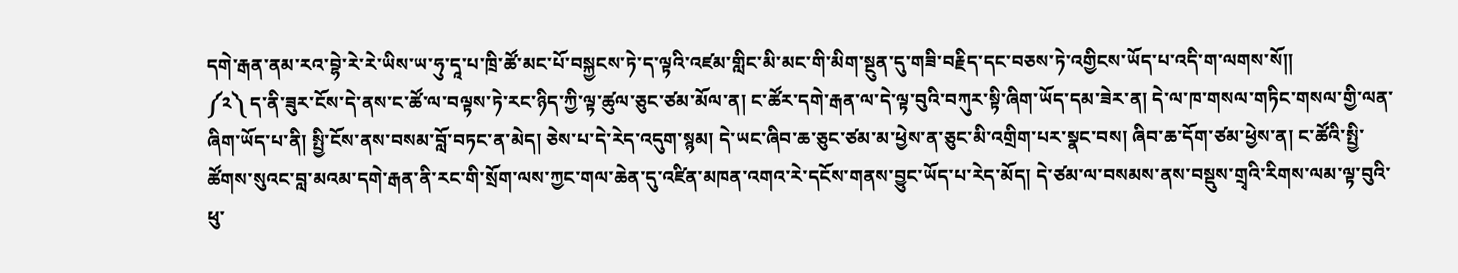དགེ་རྒན་ནམ་རའ་བྷེ་རེ་རེ་ཡིས་ཡ་ཧུ་དཱ་པ་ཁྲི་ཚོ་མང་པོ་བསྐྱངས་ཏེ་ད་ལྟའི་འཛམ་གླིང་མི་མང་གི་མིག་སྔུན་དུ་གཟི་བརྗིད་དང་བཅས་ཏེ་འགྱིངས་ཡོད་པ་འདི་ག་ལགས་སོ།།
༼༢༽ ད་ནི་ཟུར་ངོས་དེ་ནས་ང་ཚོ་ལ་བལྟས་ཏེ་རང་ཉིད་ཀྱི་ལྟ་ཚུལ་ཅུང་ཙམ་མོལ་ན། ང་ཚོར་དགེ་རྒན་ལ་དེ་ལྟ་བུའི་བཀུར་སྟི་ཞིག་ཡོད་དམ་ཟེར་ན། དེ་ལ་ཁ་གསལ་གཏིང་གསལ་གྱི་ལན་ཞིག་ཡོད་པ་ནི། སྤྱི་ངོས་ནས་བསམ་བློ་བཏང་ན་མེད། ཅེས་པ་དེ་རེད་འདུག་སྙམ། དེ་ཡང་ཞིབ་ཆ་ཅུང་ཙམ་མ་ཕྱེས་ན་ཅུང་མི་འགྲིག་པར་སྣང་བས། ཞིབ་ཆ་དོག་ཙམ་ཕྱེས་ན། ང་ཚོའི་སྤྱི་ཚོགས་སུའང་བླ་མའམ་དགེ་རྒན་ནི་རང་གི་སྲོག་ལས་ཀྱང་གལ་ཆེན་དུ་འཛིན་མཁན་འགའ་རེ་དངོས་གནས་བྱུང་ཡོད་པ་རེད་མོད། དེ་ཙམ་ལ་བསམས་ནས་བསྡུས་གྲྭའི་རིགས་ལམ་ལྟ་བུའི་ཕུ་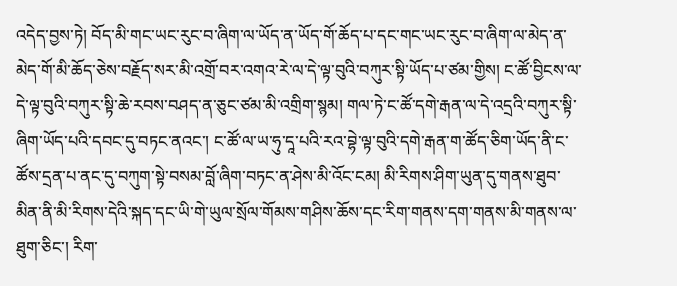འདེད་བྱས་ཏེ། བོད་མི་གང་ཡང་རུང་བ་ཞིག་ལ་ཡོད་ན་ཡོད་གོ་ཆོད་པ་དང་གང་ཡང་རུང་བ་ཞིག་ལ་མེད་ན་མེད་གོ་མི་ཆོད་ཅེས་བརྗོད་སར་མི་འགྲོ་བར་འགའ་རེ་ལ་དེ་ལྟ་བུའི་བཀུར་སྟི་ཡོད་པ་ཙམ་གྱིས། ང་ཚོ་བྱིངས་ལ་དེ་ལྟ་བུའི་བཀུར་སྟི་ཆེ་རབས་བཤད་ན་ཅུང་ཙམ་མི་འགྲིག་སྙམ། གལ་ཏེ་ང་ཚོ་དགེ་རྒན་ལ་དེ་འདྲའི་བཀུར་སྟི་ཞིག་ཡོད་པའི་དབང་དུ་བཏང་ནའང་། ང་ཚོ་ལ་ཡ་ཧུ་དཱ་པའི་རའ་བྷེ་ལྟ་བུའི་དགེ་རྒན་ག་ཚོད་ཅིག་ཡོད་ནི་ང་ཚོས་དྲན་པ་ནང་དུ་བཀུག་སྟེ་བསམ་བློ་ཞིག་བཏང་ན་ཤེས་མི་འོང་ངམ། མི་རིགས་ཤིག་ཡུན་དུ་གནས་ཐུབ་མིན་ནི་མི་རིགས་དེའི་སྐད་དང་ཡི་གེ་ཡུལ་སྲོལ་གོམས་གཤིས་ཆོས་དང་རིག་གནས་དག་གནས་མི་གནས་ལ་ཐུག་ཅིང་། རིག་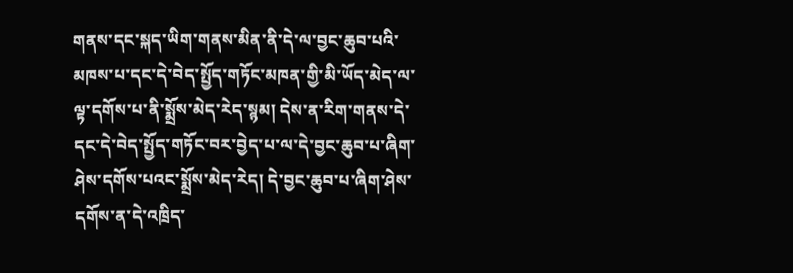གནས་དང་སྐད་ཡིག་གནས་མིན་ནི་དེ་ལ་བྱང་ཆུབ་པའི་མཁས་པ་དང་དེ་བེད་སྤྱོད་གཏོང་མཁན་གྱི་མི་ཡོད་མེད་ལ་ལྟ་དགོས་པ་ནི་སྨྲོས་མེད་རེད་སྙམ། དེས་ན་རིག་གནས་དེ་དང་དེ་བེད་སྤྱོད་གཏོང་བར་བྱེད་པ་ལ་དེ་བྱང་ཆུབ་པ་ཞིག་ཤེས་དགོས་པའང་སྨྲོས་མེད་རེད། དེ་བྱང་ཆུབ་པ་ཞིག་ཤེས་དགོས་ན་དེ་འཁྲིད་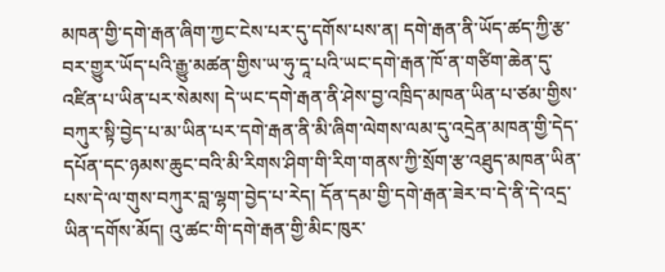མཁན་གྱི་དགེ་རྒན་ཞིག་ཀྱང་ངེས་པར་དུ་དགོས་པས་ན། དགེ་རྒན་ནི་ཡོད་ཚད་ཀྱི་རྩ་བར་གྱུར་ཡོད་པའི་རྒྱུ་མཚན་གྱིས་ཡ་ཧུ་དཱ་པའི་ཡང་དགེ་རྒན་ཁོ་ན་གཙིག་ཆེན་དུ་འཛིན་པ་ཡིན་པར་སེམས། དེ་ཡང་དགེ་རྒན་ནི་ཤེས་བྱ་འཁྲིད་མཁན་ཡིན་པ་ཙམ་གྱིས་བཀུར་སྟི་བྱེད་པ་མ་ཡིན་པར་དགེ་རྒན་ནི་མི་ཞིག་ལེགས་ལམ་དུ་འདྲེན་མཁན་གྱི་དེད་དཔོན་དང་ཉམས་ཆུང་བའི་མི་རིགས་ཤིག་གི་རིག་གནས་ཀྱི་སྲོག་རྩ་འཐུད་མཁན་ཡིན་པས་དེ་ལ་གུས་བཀུར་བླ་ལྷག་བྱེད་པ་རེད། དོན་དམ་གྱི་དགེ་རྒན་ཟེར་བ་དེ་ནི་དེ་འདྲ་ཡིན་དགོས་མོད། འུ་ཚང་གི་དགེ་རྒན་གྱི་མིང་ཁུར་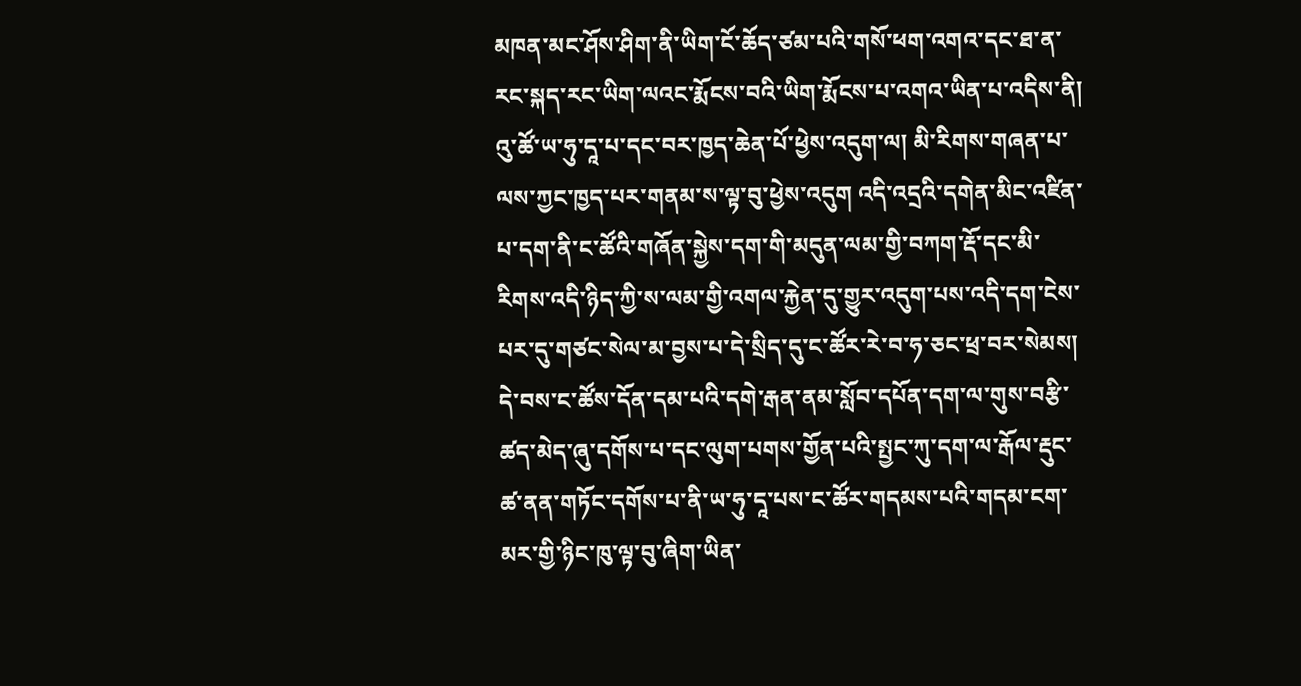མཁན་མང་ཤོས་ཤིག་ནི་ཡིག་ངོ་ཆོད་ཙམ་པའི་གསོ་ཕག་འགའ་དང་ཐ་ན་རང་སྐད་རང་ཡིག་ལའང་རྨོངས་བའི་ཡིག་རྨོངས་པ་འགའ་ཡིན་པ་འདིས་ནི། འུ་ཚོ་ཡ་ཧུ་དཱ་པ་དང་བར་ཁྱད་ཆེན་པོ་ཕྱེས་འདུག་ལ། མི་རིགས་གཞན་པ་ལས་ཀྱང་ཁྱད་པར་གནམ་ས་ལྟ་བུ་ཕྱེས་འདུག འདི་འདྲའི་དགེན་མིང་འཛིན་པ་དག་ནི་ང་ཚོའི་གཞོན་སྐྱེས་དག་གི་མདུན་ལམ་གྱི་བཀག་རྡོ་དང་མི་རིགས་འདི་ཉིད་ཀྱི་ས་ལམ་གྱི་འགལ་རྐྱེན་དུ་གྱུར་འདུག་པས་འདི་དག་ངེས་པར་དུ་གཙང་སེལ་མ་བྱས་པ་དེ་སྲིད་དུ་ང་ཚོར་རེ་བ་ཧ་ཅང་ཕྲ་བར་སེམས། དེ་བས་ང་ཚོས་དོན་དམ་པའི་དགེ་རྒན་ནམ་སློབ་དཔོན་དག་ལ་གུས་བརྩི་ཚད་མེད་ཞུ་དགོས་པ་དང་ལུག་པགས་གྱོན་པའི་སྤྱང་ཀུ་དག་ལ་རྒོལ་རྡུང་ཚ་ནན་གཏོང་དགོས་པ་ནི་ཡ་ཧུ་དཱ་པས་ང་ཚོར་གདམས་པའི་གདམ་ངག་མར་གྱི་ཉིང་ཁུ་ལྟ་བུ་ཞིག་ཡིན་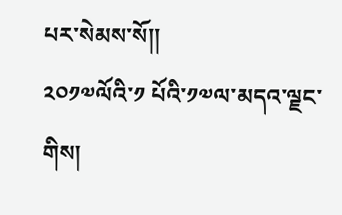པར་སེམས་སོ།།
༢༠༡༧ལོའི་༡ པོའི་༡༧ལ་མདའ་ལྗང་གིས།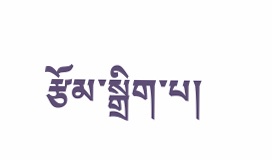རྩོམ་སྒྲིག་པ།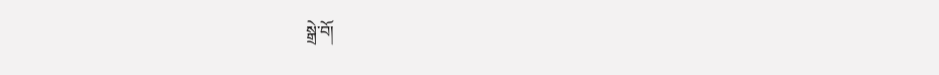སྒྲེ་བོ།